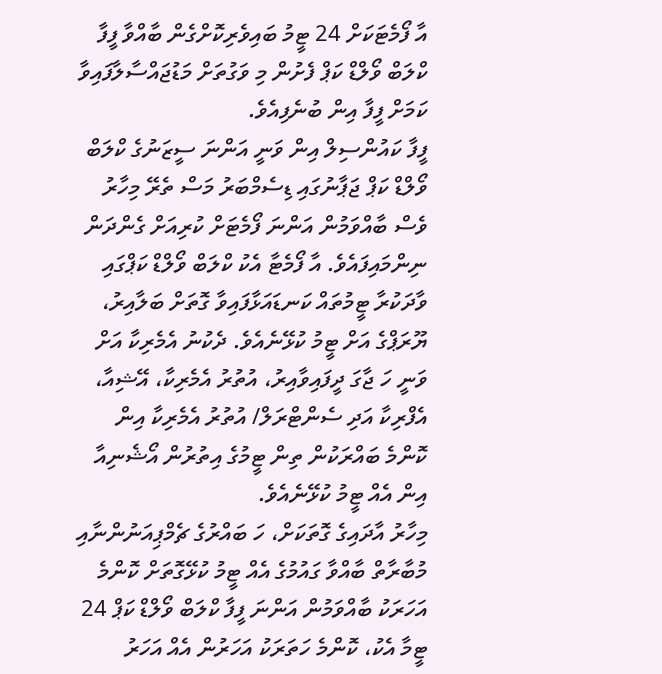އާ ފޯމެޓަކަށް 24 ޓީމު ބައިވެރިކޮށްގެން ބާއްވާ ފީފާ ކްލަބް ވޯލްޑް ކަޕް ފެށުން މި ވަގުތަށް މަޑުޖައްސާލާފައިވާ ކަމަށް ފީފާ އިން ބުނެފިއެވެ.
ފީފާ ކައުންސިލް އިން ވަނީ އަންނަ ސީޒަނުގެ ކްލަބް ވޯލްޑް ކަޕް ޖަޕާނުގައި ޑިސެމްބަރު މަސް ތެރޭ މިހާރު ވެސް ބާއްވަމުން އަންނަ ފޯމެޓަށް ކުރިއަށް ގެންދަން ނިންމައިފައެވެ. އާ ފޯމެޓާ އެކު ކްލަބް ވޯލްޑް ކަޕްގައި ވާދަކުރާ ޓީމުތައް ކަނޑައަޅާފައިވާ ގޮތަށް ބަލާއިރު، ޔޫރަޕްގެ އަށް ޓީމު ކުޅޭނެއެވެ. ދެކުނު އެމެރިކާ އަށް ވަނީ ހަ ޖާގަ ދީފައިވާއިރު، އުތުރު އެމެރިކާ، އޭޝިއާ، އެފްރިކާ އަދި ސެންޓްރަލް/ އުތުރު އެމެރިކާ އިން ކޮންމެ ބައްރަކުން ތިން ޓީމުގެ އިތުރުން އޯޝެނިއާ އިން އެއް ޓީމު ކުޅޭނެއެވެ.
މިހާރު އާދައިގެ ގޮތަކަށް، ހަ ބައްރުގެ ޗެމްޕިއަނުންނާއި މުބާރާތް ބާއްވާ ގައުމުގެ އެއް ޓީމު ކުޅޭގޮތަށް ކޮންމެ އަހަރަކު ބާއްވަމުން އަންނަ ފީފާ ކްލަބް ވޯލްޑް ކަޕް 24 ޓީމާ އެކު، ކޮންމެ ހަތަރަކު އަހަރުން އެއް އަހަރު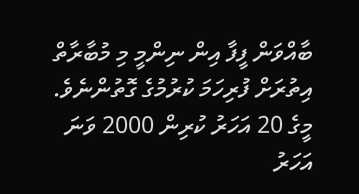ބާއްވަން ފީފާ އިން ނިންމީ މި މުބާރާތް އިތުރަށް ފުރިހަމަ ކުރުމުގެ ގޮތުންނެވެ.
މީގެ 20 އަހަރު ކުރިން 2000 ވަނަ އަހަރު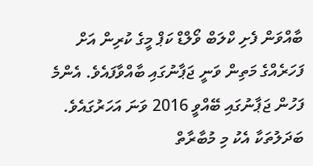ބާއްވަން ފެށި ކްލަބް ވޯލްޑް ކަޕް މީގެ ކުރިން އަށް ފަހަރެއްގެ މަތިން ވަނީ ޖަޕާނުގައި ބާއްވާފައެވެ. އެންމެ ފަހުން ޖަޕާނުގައި ބޭއްވީ 2016 ވަނަ އަހަރުގައެވެ. ބަދަލުތަކާ އެކު މި މުބާރާތް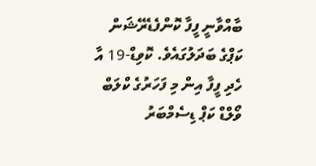ބާއްވާނީ ފީފާ ކޮންފެޑެރޭޝަން ކަޕްގެ ބަދަލުގައެވެ. ކޮވިޑް-19 އާ ހެދި ފީފާ އިން މި ފަހަރުގެ ކްލަބް ވޯލްޑް ކަޕް ޑިސެމްބަރު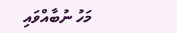މަހު ނުބާއްވައި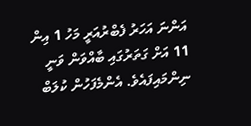އަންނަ އަހަރު ފެބްރުއަރީ މަހު 1 އިން 11 އަށް ގަތަރުގައި ބާއްވަން ވަނީ ނިންމައިފައެވެ. އެންމެފަހުން ކުލަބް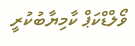ވޯލްޑްކަޕް ކާމިޔާބުކުރީ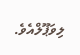ލިވަޕޫލްއެވެ.